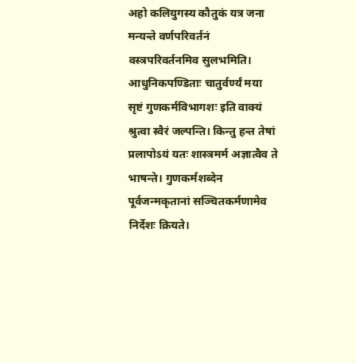अहो कलियुगस्य कौतुकं यत्र जना मन्यन्ते वर्णपरिवर्तनं वस्त्रपरिवर्तनमिव सुलभमिति। आधुनिकपण्डिताः चातुर्वर्ण्यं मया सृष्टं गुणकर्मविभागशः इति वाक्यं श्रुत्वा स्वैरं जल्पन्ति। किन्तु हन्त तेषां प्रलापोऽयं यतः शास्त्रमर्म अज्ञात्वैव ते भाषन्ते। गुणकर्मशब्देन पूर्वजन्मकृतानां सञ्चितकर्मणामेव निर्देशः क्रियते।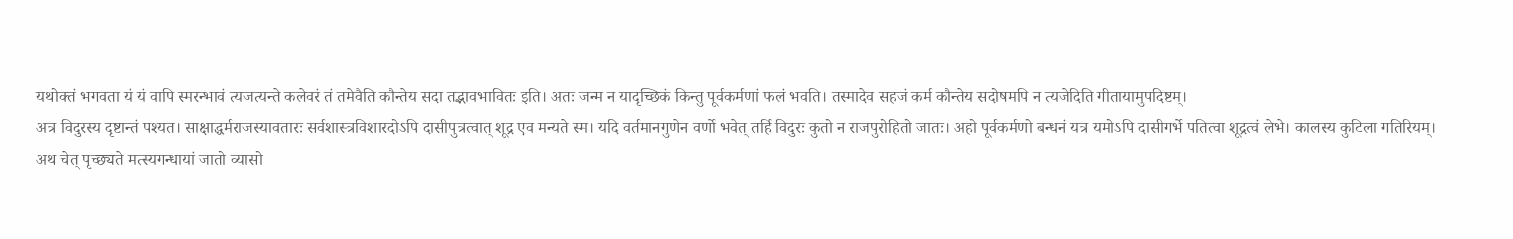यथोक्तं भगवता यं यं वापि स्मरन्भावं त्यजत्यन्ते कलेवरं तं तमेवैति कौन्तेय सदा तद्भावभावितः इति। अतः जन्म न यादृच्छिकं किन्तु पूर्वकर्मणां फलं भवति। तस्मादेव सहजं कर्म कौन्तेय सदोषमपि न त्यजेदिति गीतायामुपदिष्टम्।
अत्र विदुरस्य दृष्टान्तं पश्यत। साक्षाद्धर्मराजस्यावतारः सर्वशास्त्रविशारदोऽपि दासीपुत्रत्वात् शूद्र एव मन्यते स्म। यदि वर्तमानगुणेन वर्णो भवेत् तर्हि विदुरः कुतो न राजपुरोहितो जातः। अहो पूर्वकर्मणो बन्धनं यत्र यमोऽपि दासीगर्भे पतित्वा शूद्रत्वं लेभे। कालस्य कुटिला गतिरियम्।
अथ चेत् पृच्छ्यते मत्स्यगन्धायां जातो व्यासो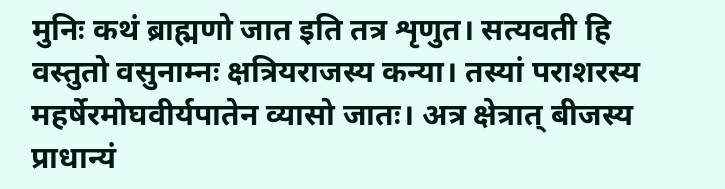मुनिः कथं ब्राह्मणो जात इति तत्र शृणुत। सत्यवती हि वस्तुतो वसुनाम्नः क्षत्रियराजस्य कन्या। तस्यां पराशरस्य महर्षेरमोघवीर्यपातेन व्यासो जातः। अत्र क्षेत्रात् बीजस्य प्राधान्यं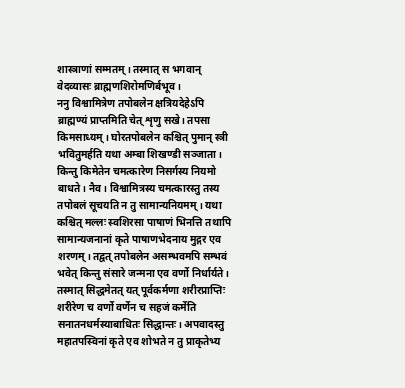शास्त्राणां सम्मतम्। तस्मात् स भगवान् वेदव्यासः ब्राह्मणशिरोमणिर्बभूव।
ननु विश्वामित्रेण तपोबलेन क्षत्रियदेहेऽपि ब्राह्मण्यं प्राप्तमिति चेत् शृणु सखे। तपसा किमसाध्यम्। घोरतपोबलेन कश्चित् पुमान् स्त्री भवितुमर्हति यथा अम्बा शिखण्डी सञ्जाता। किन्तु किमेतेन चमत्कारेण निसर्गस्य नियमो बाधते। नैव। विश्वामित्रस्य चमत्कारस्तु तस्य तपोबलं सूचयति न तु सामान्यनियमम्। यथा कश्चित् मल्लः स्वशिरसा पाषाणं भिनत्ति तथापि सामान्यजनानां कृते पाषाणभेदनाय मुद्गर एव शरणम्। तद्वत् तपोबलेन असम्भवमपि सम्भवं भवेत् किन्तु संसारे जन्मना एव वर्णो निर्धार्यते।
तस्मात् सिद्धमेतत् यत् पूर्वकर्मणा शरीरप्राप्तिः शरीरेण च वर्णो वर्णेन च सहजं कर्मेति सनातनधर्मस्याबाधितः सिद्धान्तः। अपवादस्तु महातपस्विनां कृते एव शोभते न तु प्राकृतेभ्य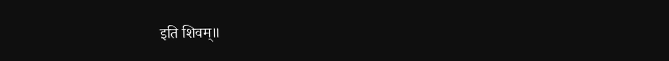इति शिवम्॥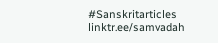#Sanskritarticles
linktr.ee/samvadah